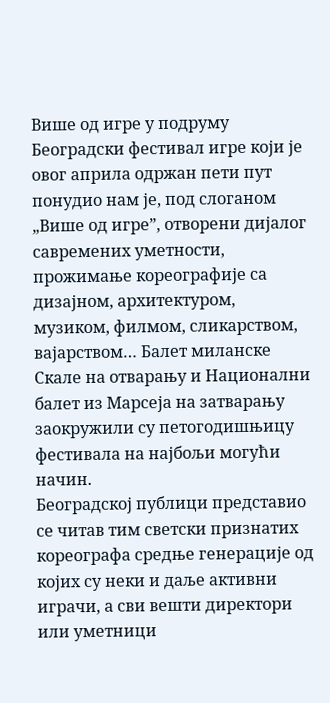Више од игре у подруму
Београдски фестивал игре који је овог априла одржан пети пут понудио нам је, под слоганом „Више од игре”, отворени дијалог савремених уметности, прожимање кореографије са дизајном, архитектуром, музиком, филмом, сликарством, вајарством… Балет миланске Скале на отварању и Национални балет из Марсеја на затварању заокружили су петогодишњицу фестивала на најбољи могући начин.
Београдској публици представио се читав тим светски признатих кореографа средње генерације од којих су неки и даље активни играчи, а сви вешти директори или уметници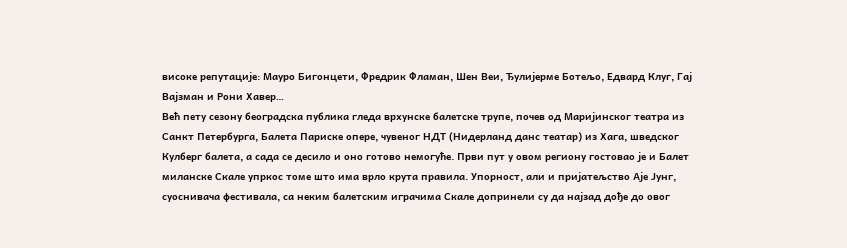високе репутације: Мауро Бигонцети, Фредрик Фламан, Шен Веи, Ђулијерме Ботељо, Едвард Клуг, Гај Вајзман и Рони Хавер…
Већ пету сезону београдска публика гледа врхунске балетске трупе, почев од Маријинског театра из Санкт Петербурга, Балета Париске опере, чувеног НДТ (Нидерланд данс театар) из Хага, шведског Кулберг балета, а сада се десило и оно готово немогуће. Први пут у овом региону гостовао је и Балет миланске Скале упркос томе што има врло крута правила. Упорност, али и пријатељство Аје Јунг, суоснивача фестивала, са неким балетским играчима Скале допринели су да најзад дође до овог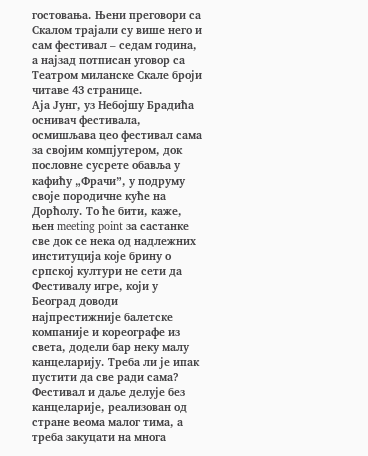гостовања. Њени преговори са Скалом трајали су више него и сам фестивал – седам година, а најзад потписан уговор са Театром миланске Скале броји читаве 43 странице.
Аја Јунг, уз Небојшу Брадића оснивач фестивала, осмишљава цео фестивал сама за својим компјутером, док пословне сусрете обавља у кафићу „Фрачи”, у подруму своје породичне куће на Дорћолу. То ће бити, каже, њен meeting point за састанке све док се нека од надлежних институција које брину о српској култури не сети да Фестивалу игре, који у Београд доводи најпрестижније балетске компаније и кореографе из света, додели бар неку малу канцеларију. Треба ли је ипак пустити да све ради сама?
Фестивал и даље делује без канцеларије, реализован од стране веома малог тима, а треба закуцати на многа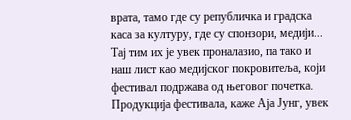врата, тамо где су републичка и градска каса за културу, где су спонзори, медији... Тај тим их је увек проналазио, па тако и наш лист као медијског покровитеља, који фестивал подржава од његовог почетка.
Продукција фестивала, каже Аја Јунг, увек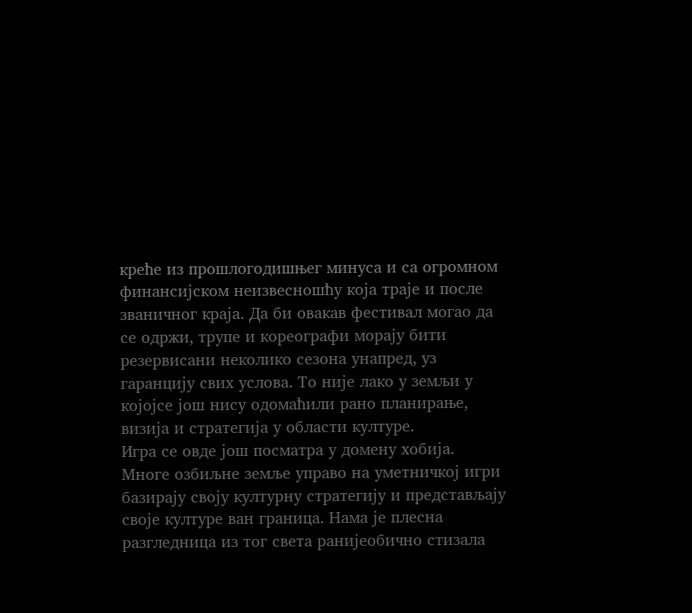креће из прошлогодишњег минуса и са огромном финансијском неизвесношћу која траје и после званичног краја. Да би овакав фестивал могао да се одржи, трупе и кореографи морају бити резервисани неколико сезона унапред, уз гаранцију свих услова. То није лако у земљи у којојсе још нису одомаћили рано планирање, визија и стратегија у области културе.
Игра се овде још посматра у домену хобија. Многе озбиљне земље управо на уметничкој игри базирају своју културну стратегију и представљају своје културе ван граница. Нама је плесна разгледница из тог света ранијеобично стизала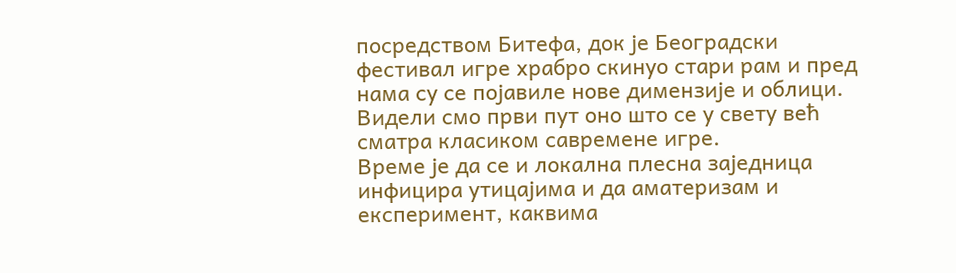посредством Битефа, док је Београдски фестивал игре храбро скинуо стари рам и пред нама су се појавиле нове димензије и облици. Видели смо први пут оно што се у свету већ сматра класиком савремене игре.
Време је да се и локална плесна заједница инфицира утицајима и да аматеризам и експеримент, каквима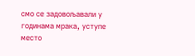смо се задовољавали у годинама мрака, уступе место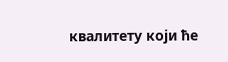квалитету који ће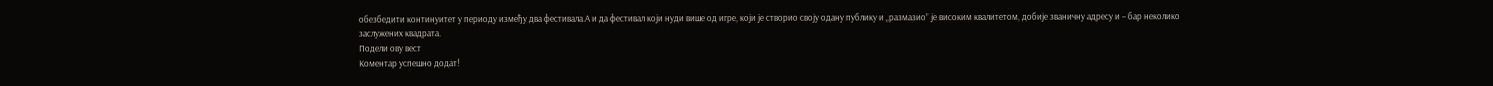обезбедити континуитет у периоду између два фестивала.А и да фестивал који нуди више од игре, који је створио своју одану публику и „размазио” је високим квалитетом, добије званичну адресу и – бар неколико заслужених квадрата.
Подели ову вест
Комeнтар успeшно додат!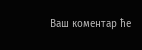Ваш комeнтар ћe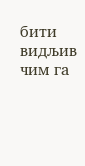бити видљив чим га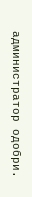администратор одобри.